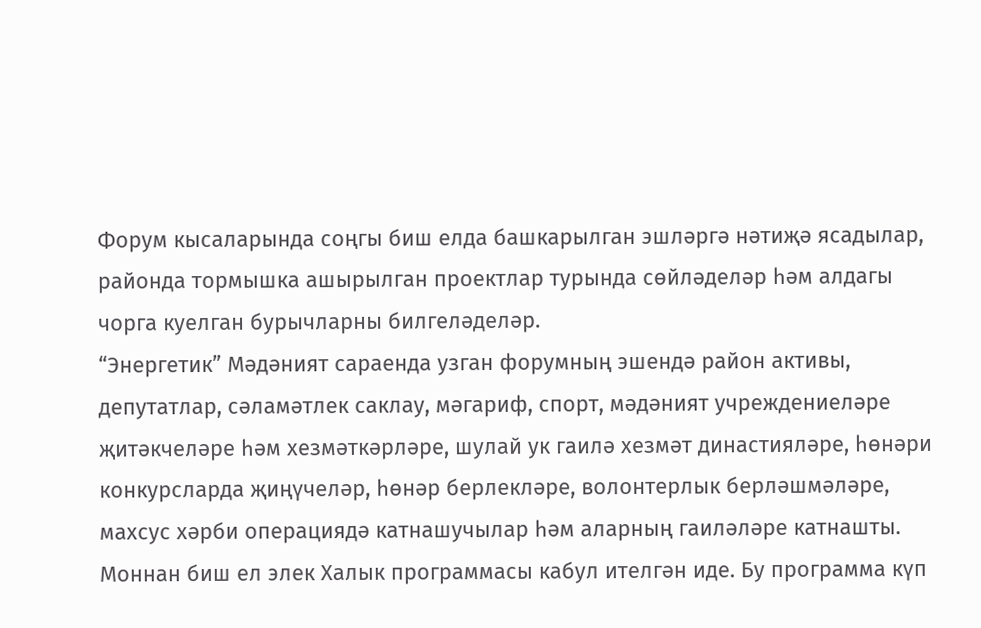Форум кысаларында соңгы биш елда башкарылган эшләргә нәтиҗә ясадылар, районда тормышка ашырылган проектлар турында сөйләделәр һәм алдагы чорга куелган бурычларны билгеләделәр.
“Энергетик” Мәдәният сараенда узган форумның эшендә район активы, депутатлар, сәламәтлек саклау, мәгариф, спорт, мәдәният учреждениеләре җитәкчеләре һәм хезмәткәрләре, шулай ук гаилә хезмәт династияләре, һөнәри конкурсларда җиңүчеләр, һөнәр берлекләре, волонтерлык берләшмәләре, махсус хәрби операциядә катнашучылар һәм аларның гаиләләре катнашты.
Моннан биш ел элек Халык программасы кабул ителгән иде. Бу программа күп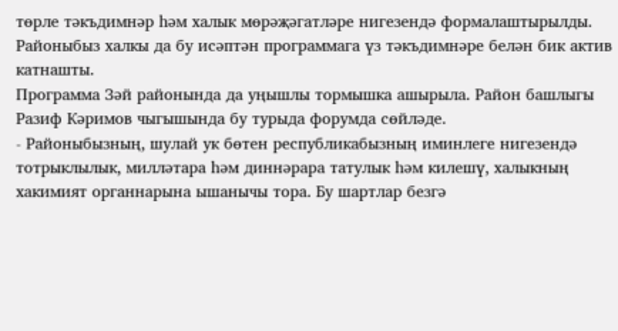төрле тәкъдимнәр һәм халык мөрәҗәгатләре нигезендә формалаштырылды. Районыбыз халкы да бу исәптән программага үз тәкъдимнәре белән бик актив катнашты.
Программа Зәй районында да уңышлы тормышка ашырыла. Район башлыгы Разиф Кәримов чыгышында бу турыда форумда сөйләде.
- Районыбызның, шулай ук бөтен республикабызның иминлеге нигезендә тотрыклылык, милләтара һәм диннәрара татулык һәм килешү, халыкның хакимият органнарына ышанычы тора. Бу шартлар безгә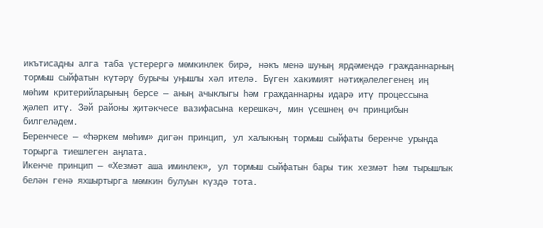икътисадны алга таба үстерергә мөмкинлек бирә, нәкъ менә шуның ярдәмендә гражданнарның тормыш сыйфатын күтәрү бурычы уңышлы хәл ителә. Бүген хакимият нәтиҗәлелегенең иң мөһим критерийларының берсе — аның ачыклыгы һәм гражданнарны идарә итү процессына җәлеп итү. Зәй районы җитәкчесе вазифасына керешкәч, мин үсешнең өч принцибын билгеләдем.
Беренчесе — «Һәркем мөһим» дигән принцип, ул халыкның тормыш сыйфаты беренче урында торырга тиешлеген аңлата.
Икенче принцип — «Хезмәт аша иминлек», ул тормыш сыйфатын бары тик хезмәт һәм тырышлык белән генә яхшыртырга мөмкин булуын күздә тота.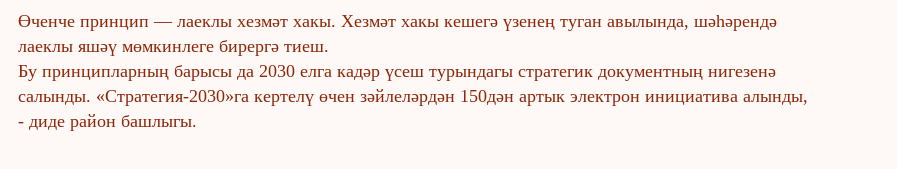Өченче принцип — лаеклы хезмәт хакы. Хезмәт хакы кешегә үзенең туган авылында, шәһәрендә лаеклы яшәү мөмкинлеге бирергә тиеш.
Бу принципларның барысы да 2030 елга кадәр үсеш турындагы стратегик документның нигезенә салынды. «Стратегия-2030»га кертелү өчен зәйлеләрдән 150дән артык электрон инициатива алынды, - диде район башлыгы.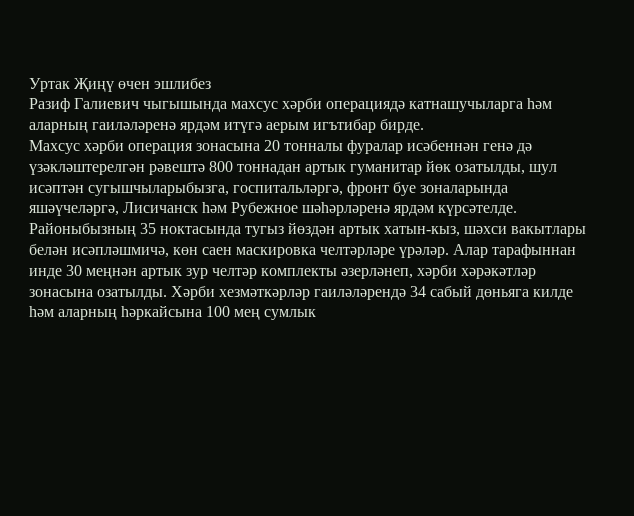Уртак Җиңү өчен эшлибез
Разиф Галиевич чыгышында махсус хәрби операциядә катнашучыларга һәм аларның гаиләләренә ярдәм итүгә аерым игътибар бирде.
Махсус хәрби операция зонасына 20 тонналы фуралар исәбеннән генә дә үзәкләштерелгән рәвештә 800 тоннадан артык гуманитар йөк озатылды, шул исәптән сугышчыларыбызга, госпитальләргә, фронт буе зоналарында яшәүчеләргә, Лисичанск һәм Рубежное шәһәрләренә ярдәм күрсәтелде.
Районыбызның 35 ноктасында тугыз йөздән артык хатын-кыз, шәхси вакытлары белән исәпләшмичә, көн саен маскировка челтәрләре үрәләр. Алар тарафыннан инде 30 меңнән артык зур челтәр комплекты әзерләнеп, хәрби хәрәкәтләр зонасына озатылды. Хәрби хезмәткәрләр гаиләләрендә 34 сабый дөньяга килде һәм аларның һәркайсына 100 мең сумлык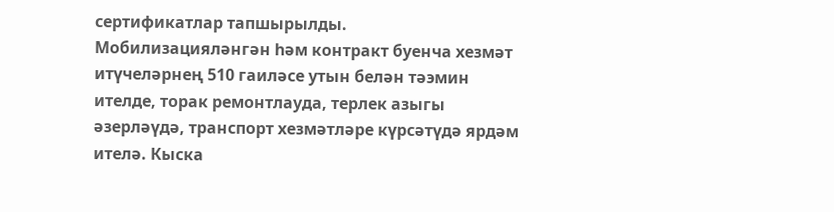сертификатлар тапшырылды.
Мобилизацияләнгән һәм контракт буенча хезмәт итүчеләрнең 510 гаиләсе утын белән тәэмин ителде, торак ремонтлауда, терлек азыгы әзерләүдә, транспорт хезмәтләре күрсәтүдә ярдәм ителә. Кыска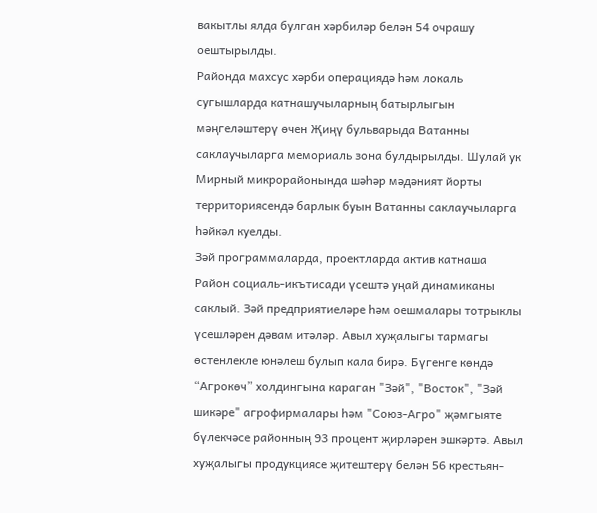вакытлы ялда булган хәрбиләр белән 54 очрашу оештырылды.
Районда махсус хәрби операциядә һәм локаль сугышларда катнашучыларның батырлыгын мәңгеләштерү өчен Җиңү бульварыда Ватанны саклаучыларга мемориаль зона булдырылды. Шулай ук Мирный микрорайонында шәһәр мәдәният йорты территориясендә барлык буын Ватанны саклаучыларга һәйкәл куелды.
Зәй программаларда, проектларда актив катнаша
Район социаль-икътисади үсештә уңай динамиканы саклый. Зәй предприятиеләре һәм оешмалары тотрыклы үсешләрен дәвам итәләр. Авыл хуҗалыгы тармагы өстенлекле юнәлеш булып кала бирә. Бүгенге көндә “Агрокөч” холдингына караган "Зәй", "Восток", "Зәй шикәре" агрофирмалары һәм "Союз-Агро" җәмгыяте бүлекчәсе районның 93 процент җирләрен эшкәртә. Авыл хуҗалыгы продукциясе җитештерү белән 56 крестьян-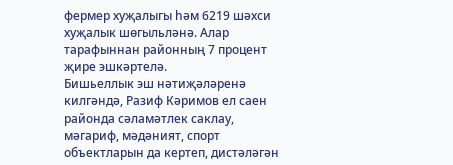фермер хуҗалыгы һәм 6219 шәхси хуҗалык шөгыльләнә. Алар тарафыннан районның 7 процент җире эшкәртелә.
Бишьеллык эш нәтиҗәләренә килгәндә, Разиф Кәримов ел саен районда сәламәтлек саклау, мәгариф, мәдәният, спорт объектларын да кертеп, дистәләгән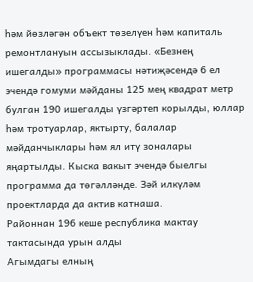һәм йөзләгән объект төзелүен һәм капиталь ремонтлануын ассызыклады. «Безнең ишегалды» программасы нәтиҗәсендә 6 ел эчендә гомуми мәйданы 125 мең квадрат метр булган 190 ишегалды үзгәртеп корылды, юллар һәм тротуарлар, яктырту, балалар мәйданчыклары һәм ял итү зоналары яңартылды. Кыска вакыт эчендә быелгы программа да төгәлләнде. Зәй илкүләм проектларда да актив катнаша.
Районнан 196 кеше республика мактау тактасында урын алды
Агымдагы елның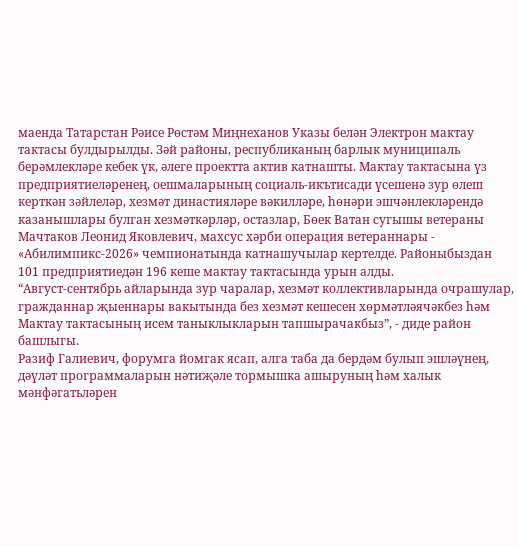маенда Татарстан Рәисе Рөстәм Миңнеханов Указы белән Электрон мактау тактасы булдырылды. Зәй районы, республиканың барлык муниципаль берәмлекләре кебек үк, әлеге проектта актив катнашты. Мактау тактасына үз предприятиеләренең, оешмаларының социаль-икътисади үсешенә зур өлеш керткән зәйлеләр, хезмәт династияләре вәкилләре, һөнәри эшчәнлекләрендә казанышлары булган хезмәткәрләр, остазлар, Бөек Ватан сугышы ветераны Мачтаков Леонид Яковлевич, махсус хәрби операция ветераннары - «Абилимпикс-2026» чемпионатында катнашучылар кертелде. Районыбыздан 101 предприятиедән 196 кеше мактау тактасында урын алды.
“Август-сентябрь айларында зур чаралар, хезмәт коллективларында очрашулар, гражданнар җыеннары вакытында без хезмәт кешесен хөрмәтләячәкбез һәм Мактау тактасының исем таныклыкларын тапшырачакбыз”, - диде район башлыгы.
Разиф Галиевич, форумга йомгак ясап, алга таба да бердәм булып эшләүнең, дәүләт программаларын нәтиҗәле тормышка ашыруның һәм халык мәнфәгатьләрен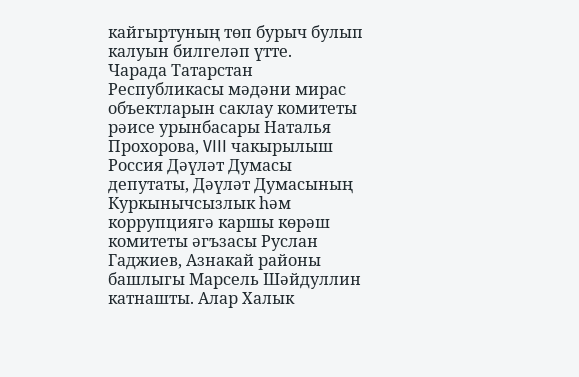кайгыртуның төп бурыч булып калуын билгеләп үтте.
Чарада Татарстан Республикасы мәдәни мирас объектларын саклау комитеты рәисе урынбасары Наталья Прохорова, VIII чакырылыш Россия Дәүләт Думасы депутаты, Дәүләт Думасының Куркынычсызлык һәм коррупциягә каршы көрәш комитеты әгъзасы Руслан Гаджиев, Азнакай районы башлыгы Марсель Шәйдуллин катнашты. Алар Халык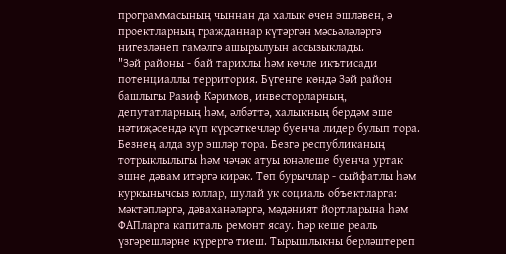программасының чыннан да халык өчен эшләвен, ә проектларның гражданнар күтәргән мәсьәләләргә нигезләнеп гамәлгә ашырылуын ассызыклады.
"Зәй районы - бай тарихлы һәм көчле икътисади потенциаллы территория. Бүгенге көндә Зәй район башлыгы Разиф Кәримов, инвесторларның, депутатларның һәм, әлбәттә, халыкның бердәм эше нәтиҗәсендә күп күрсәткечләр буенча лидер булып тора. Безнең алда зур эшләр тора. Безгә республиканың тотрыклылыгы һәм чәчәк атуы юнәлеше буенча уртак эшне дәвам итәргә кирәк. Төп бурычлар - сыйфатлы һәм куркынычсыз юллар, шулай ук социаль объектларга: мәктәпләргә, дәваханәләргә, мәдәният йортларына һәм ФАПларга капиталь ремонт ясау. Һәр кеше реаль үзгәрешләрне күрергә тиеш. Тырышлыкны берләштереп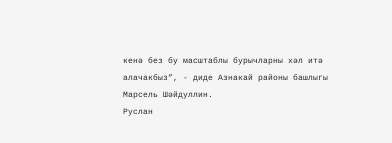кенә без бу масштаблы бурычларны хәл итә алачакбыз”, - диде Азнакай районы башлыгы Марсель Шәйдуллин.
Руслан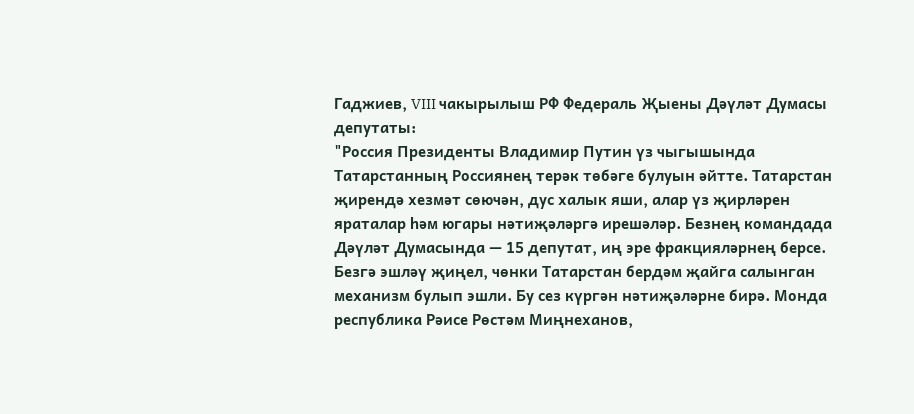Гаджиев, VIII чакырылыш РФ Федераль Җыены Дәүләт Думасы депутаты:
"Россия Президенты Владимир Путин үз чыгышында Татарстанның Россиянең терәк төбәге булуын әйтте. Татарстан җирендә хезмәт сөючән, дус халык яши, алар үз җирләрен яраталар һәм югары нәтиҗәләргә ирешәләр. Безнең командада Дәүләт Думасында — 15 депутат, иң эре фракцияләрнең берсе. Безгә эшләү җиңел, чөнки Татарстан бердәм җайга салынган механизм булып эшли. Бу сез күргән нәтиҗәләрне бирә. Монда республика Рәисе Рөстәм Миңнеханов,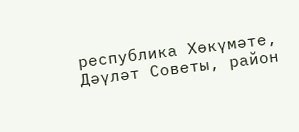республика Хөкүмәте, Дәүләт Советы, район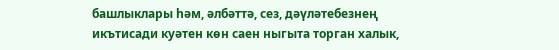башлыклары һәм, әлбәттә, сез, дәүләтебезнең икътисади куәтен көн саен ныгыта торган халык,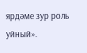ярдәме зур роль уйный».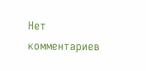Нет комментариев